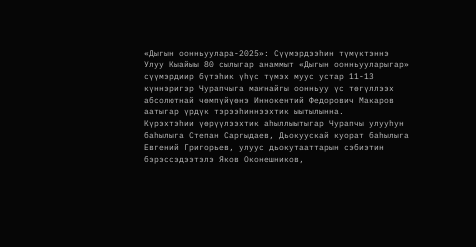«Дыгын оонньуулара-2025»: Сүүмэрдээһин түмүктэннэ
Улуу Кыайыы 80 сылыгар анаммыт «Дыгын оонньууларыгар» сүүмэрдиир бүтэһик үһүс түмэх муус устар 11-13 күннэригэр Чурапчыга маҥнайгы оонньуу үс төгүллээх абсолютнай чөмпүйүөнэ Иннокентий Федорович Макаров аатыгар үрдүк тэрээһиннээхтик ыытылынна.
Күрэхтэһии үөрүүлээхтик аһыллыытыгар Чурапчы улууһун баһылыга Степан Саргыдаев, Дьокуускай куорат баһылыга Евгений Григорьев, улуус дьокутааттарын сэбиэтин бэрэссэдээтэлэ Яков Оконешников,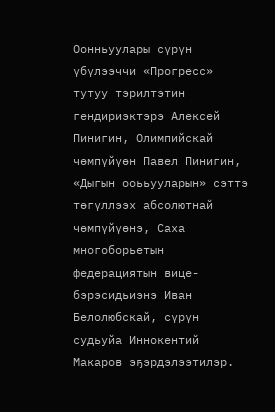Оонньуулары сүрүн үбүлээччи «Прогресс» тутуу тэрилтэтин гендириэктэрэ Алексей Пинигин, Олимпийскай чөмпүйүөн Павел Пинигин, «Дыгын ооььууларын» сэттэ төгүллээх абсолютнай чөмпүйүөнэ, Саха многоборьетын федерациятын вице-бэрэсидьиэнэ Иван Белолюбскай, сүрүн судьуйа Иннокентий Макаров эҕэрдэлээтилэр.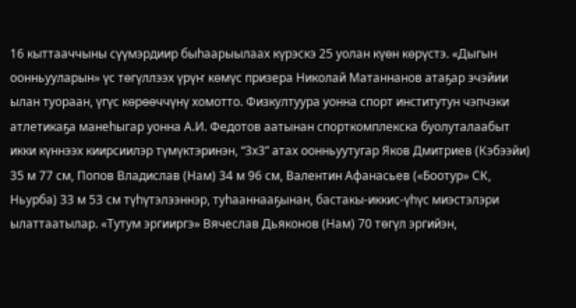16 кыттааччыны сүүмэрдиир быһаарыылаах күрэскэ 25 уолан күөн көрүстэ. «Дыгын оонньууларын» үс төгүллээх үрүҥ көмүс призера Николай Матаннанов атаҕар эчэйии ылан туораан, үгүс көрөөччүнү хомотто. Физкултуура уонна спорт институтун чэпчэки атлетикаҕа манеһыгар уонна А.И. Федотов аатынан спорткомплекска буолуталаабыт икки күннээх киирсиилэр түмүктэринэн, “3х3” атах оонньуутугар Яков Дмитриев (Кэбээйи) 35 м 77 см, Попов Владислав (Нам) 34 м 96 см, Валентин Афанасьев («Боотур» СК, Ньурба) 33 м 53 см түһүтэлээннэр, туһааннааҕынан, бастакы-иккис-үһүс миэстэлэри ылаттаатылар. «Тутум эргииргэ» Вячеслав Дьяконов (Нам) 70 төгүл эргийэн,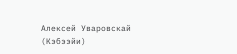Алексей Уваровскай (Кэбээйи)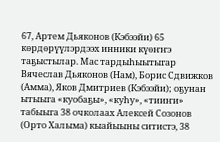67, Артем Дьяконов (Кэбээйи) 65 көрдөрүүлэрдээх инники күөҥҥэ таҕыстылар. Мас тардыһыытыгар Вячеслав Дьяконов (Нам), Борис Сдвижков (Амма), Яков Дмитриев (Кэбээйи); оҕунан ытыыга «куобаҕы», «куһу», «тииҥи» табыыга 38 очколаах Алексей Созонов (Орто Халыма) кыайыыны ситистэ, 38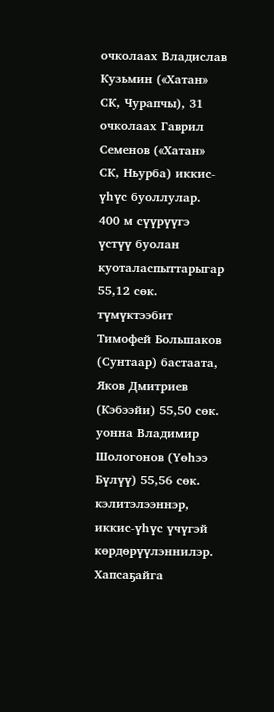очколаах Владислав Кузьмин («Хатан» СК, Чурапчы), 31 очколаах Гаврил Семенов («Хатан» СК, Ньурба) иккис-үһүс буоллулар. 400 м сүүрүүгэ үстүү буолан куоталаспыттарыгар 55,12 сөк. түмүктээбит Тимофей Большаков (Сунтаар) бастаата, Яков Дмитриев (Кэбээйи) 55,50 сөк. уонна Владимир Шологонов (Үөһээ Бүлүү) 55,56 сөк. кэлитэлээннэр, иккис-үһүс үчүгэй көрдөрүүлэннилэр. Хапсаҕайга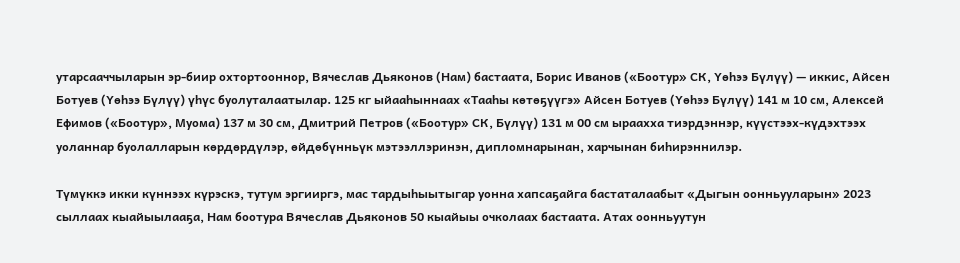утарсааччыларын эр-биир охтортооннор, Вячеслав Дьяконов (Нам) бастаата, Борис Иванов («Боотур» СК, Үөһээ Бүлүү) — иккис, Айсен Ботуев (Үөһээ Бүлүү) үһүс буолуталаатылар. 125 кг ыйааһыннаах «Тааһы көтөҕүүгэ» Айсен Ботуев (Үөһээ Бүлүү) 141 м 10 см, Алексей Ефимов («Боотур», Муома) 137 м 30 см, Дмитрий Петров («Боотур» СК, Бүлүү) 131 м 00 см ыраахха тиэрдэннэр, күүстээх-күдэхтээх уоланнар буолалларын көрдөрдүлэр, өйдөбүнньүк мэтээллэринэн, дипломнарынан, харчынан биһирэннилэр.

Түмүккэ икки күннээх күрэскэ, тутум эргииргэ, мас тардыһыытыгар уонна хапсаҕайга бастаталаабыт «Дыгын оонньууларын» 2023 сыллаах кыайыылааҕа, Нам боотура Вячеслав Дьяконов 50 кыайыы очколаах бастаата. Атах оонньуутун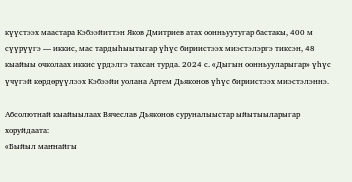күүстээх маастара Кэбээйиттэн Яков Дмитриев атах оонньуутугар бастакы, 400 м сүүрүүгэ — иккис, мас тардыһыытыгар үһүс бириистээх миэстэлэргэ тиксэн, 48 кыайыы очколаах иккис үрдэлгэ тахсан турда. 2024 с. «Дыгын оонньууларыгар» үһүс үчүгэй көрдөрүүлээх Кэбээйи уолана Артем Дьяконов үһүс бириистээх миэстэлэннэ.

Абсолютнай кыайыылаах Вячеслав Дьяконов суруналыыстар ыйытыыларыгар хоруйдаата:
«Быйыл маҥнайгы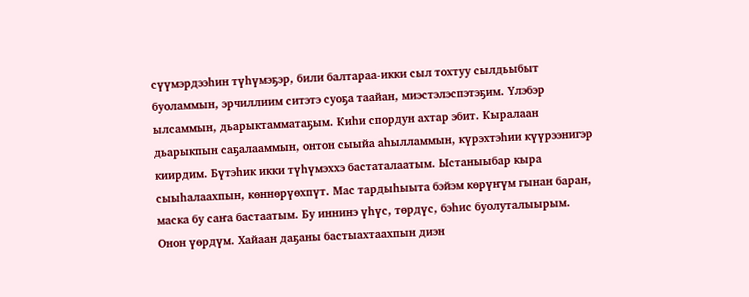сүүмэрдээһин түһүмэҕэр, били балтараа-икки сыл тохтуу сылдьыбыт буоламмын, эрчиллиим ситэтэ суоҕа таайан, миэстэлэспэтэҕим. Үлэбэр ылсаммын, дьарыктамматаҕым. Киһи спордун ахтар эбит. Кыралаан дьарыкпын саҕалааммын, онтон сыыйа аһылламмын, күрэхтэһии күүрээнигэр киирдим. Бүтэһик икки түһүмэххэ бастаталаатым. Ыстаныыбар кыра сыыһалаахпын, көннөрүөхпүт. Мас тардыһыыта бэйэм көрүҥүм гынан баран, маска бу саҥа бастаатым. Бу иннинэ үһүс, төрдүс, бэһис буолуталыырым. Онон үөрдүм. Хайаан даҕаны бастыахтаахпын диэн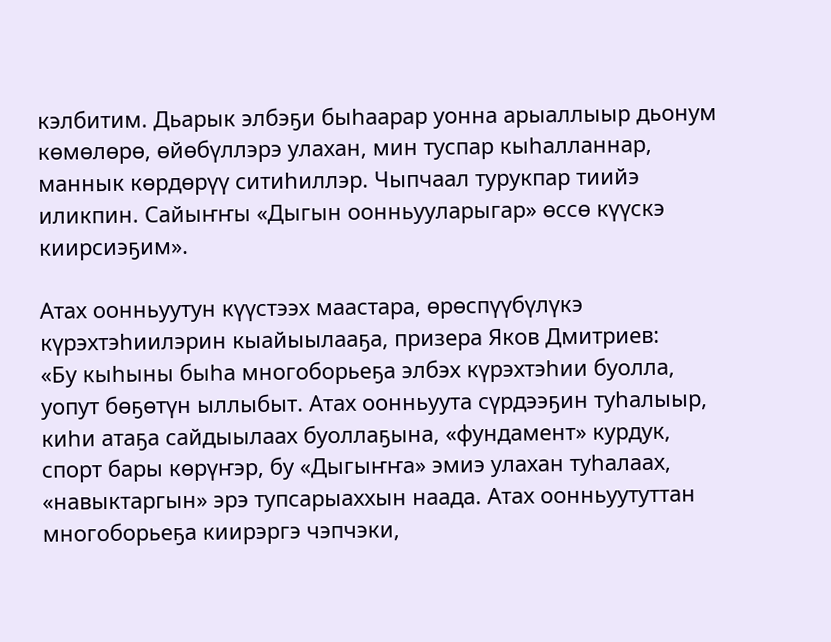кэлбитим. Дьарык элбэҕи быһаарар уонна арыаллыыр дьонум көмөлөрө, өйөбүллэрэ улахан, мин туспар кыһалланнар, маннык көрдөрүү ситиһиллэр. Чыпчаал турукпар тиийэ иликпин. Сайыҥҥы «Дыгын оонньууларыгар» өссө күүскэ киирсиэҕим».

Атах оонньуутун күүстээх маастара, өрөспүүбүлүкэ күрэхтэһиилэрин кыайыылааҕа, призера Яков Дмитриев:
«Бу кыһыны быһа многоборьеҕа элбэх күрэхтэһии буолла, уопут бөҕөтүн ыллыбыт. Атах оонньуута сүрдээҕин туһалыыр, киһи атаҕа сайдыылаах буоллаҕына, «фундамент» курдук, спорт бары көрүҥэр, бу «Дыгыҥҥа» эмиэ улахан туһалаах, «навыктаргын» эрэ тупсарыаххын наада. Атах оонньуутуттан многоборьеҕа киирэргэ чэпчэки,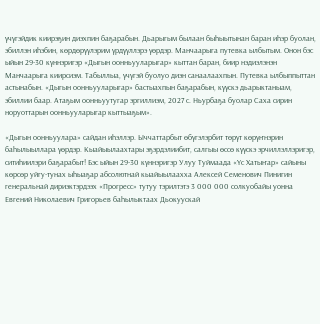үчүгэйдик киирэҕин диэхпин баҕарабын. Дьарыгым былаан быһыытынан баран иһэр буолан, эбиллэн иһэбин, көрдөрүүлэрим үрдүүллэрэ үөрдэр. Манчаарыга путевка ылбытым. Онон бэс ыйын 29-30 күннэригэр «Дыгын оонньууларыгар» кыттан баран, биир нэдиэлэнэн Манчаарыга киирсиэм. Табыллыа, үчүгэй буолуо диэн санаалаахпын. Путевка ылбыппыттан астынабын. «Дыгын оонньууларыгар» бастыахпын баҕарабын, күүскэ дьарыктаныам, эбиллии баар. Атаҕым оонньуутугар эргиллиэм, 2027 с. Ньурбаҕа буолар Саха сирин норуоттарын оонньууларыгар кыттыаҕым».

«Дыгын оонньуулара» сайдан иһэллэр. Ыччаттарбыт өбүгэлэрбит төрүт көрүҥнэрин баһылыыллара үөрдэр. Кыайыылаахтары эҕэрдэлиибит, салгыы өссө күүскэ эрчиллэллэригэр, ситиһиилэри баҕарабыт! Бэс ыйын 29-30 күннэригэр Улуу Туймаада «Үс Хатыҥар» сайыны көрсөр уйгу-тунах ыһыаҕар абсолютнай кыайыылаахха Алексей Семенович Пинигин генеральнай дириэктэрдээх «Прогресс» тутуу тэрилтэтэ 3 000 000 солкуобайы уонна Евгений Николаевич Григорьев баһылыктаах Дьокуускай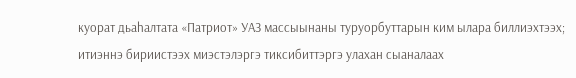куорат дьаһалтата «Патриот» УАЗ массыынаны туруорбуттарын ким ылара биллиэхтээх; итиэннэ бириистээх миэстэлэргэ тиксибиттэргэ улахан сыаналаах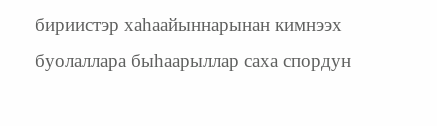бириистэр хаһаайыннарынан кимнээх буолаллара быһаарыллар саха спордун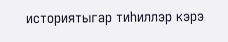историятыгар тиһиллэр кэрэ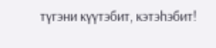түгэни күүтэбит, кэтэһэбит!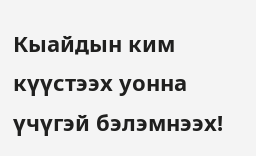Кыайдын ким күүстээх уонна үчүгэй бэлэмнээх!